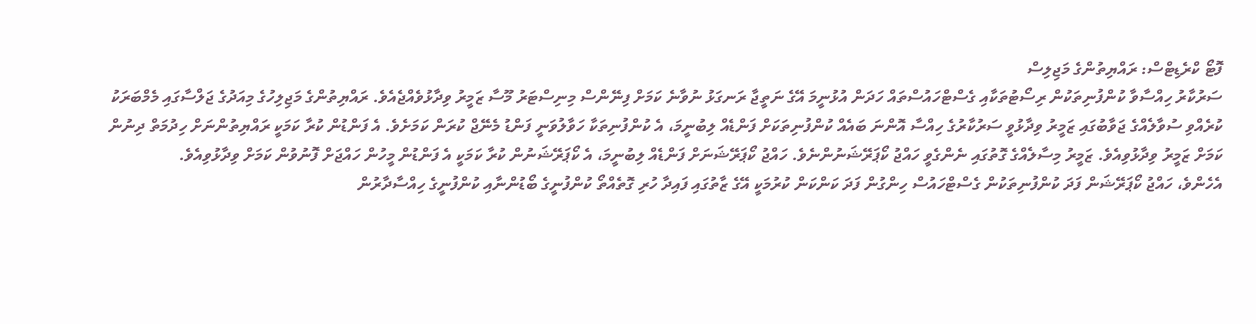ފޮޓޯ ކްރެޑިޓްސް: ރައްޔިތުންގެ މަޖިލިސް
ސަރުކާރު ހިއްސާވާ ކުންފުނިތަކުން ރިސޯޓުތަކާއި ގެސްޓްހައުސްތައް ހަދަން އުޅުނީމަ އޭގެ ނަތީޖާ ރަނގަޅު ނުވާނެ ކަމަށް ފިނޭންސް މިނިސްޓަރު މޫސާ ޒަމީރު ވިދާޅުވެއްޖެއެވެ. ރައްޔިތުންގެ މަޖިލިހުގެ މިއަދުގެ ޖަލްސާގައި މެމްބަރަކު ކުރެއްވި ސުވާލެއްގެ ޖަވާބުގައި ޒަމީރު ވިދާޅުވީ ސަރުކާރުގެ ހިއްސާ އޮންނަ ބައެއް ކުންފުނިތަކަށް ފަންޑެއް ލިބުނީމަ، އެ ކުންފުނިތަކާ ހަވާލުވަނީ ފަންޑު މެނޭޖް ކުރަން ކަމަށެވެ. އެ ފަންޑުން ކުރާ ކަމަކީ ރައްޔިތުންނަށް ހިދުމަތް ދިނުން ކަމަށް ޒަމީރު ވިދާޅުވިއެވެ. ޒަމީރު މިސާލެއްގެ ގޮތުގައި ނެންގެވީ ހައްޖު ކޯޕަރޭޝަނުންނެވެ. ހައްޖު ކޯޕަރޭޝަނަށް ފަންޑެއް ލިބުނީމަ، އެ ކޯޕަރޭޝަނުން ކުރާ ކަމަކީ އެ ފަންޑުން މީހުން ހައްޖަށް ފޮނުވުން ކަމަށް ވިދާޅުވިއެވެ.
އެހެންވެ، ހައްޖު ކޯޕަރޭޝަން ފަދަ ކުންފުނިތަކުން ގެސްޓްހައުސް ހިންގުން ފަދަ ކަންކަން ކުރުމަކީ އޭގެ ޒާތުގައި ފައިދާ ހުރި ގޮތެއްތޯ ކުންފުނީގެ ބޯޑުންނާއި ކުންފުނީގެ ހިއްސާދާރުން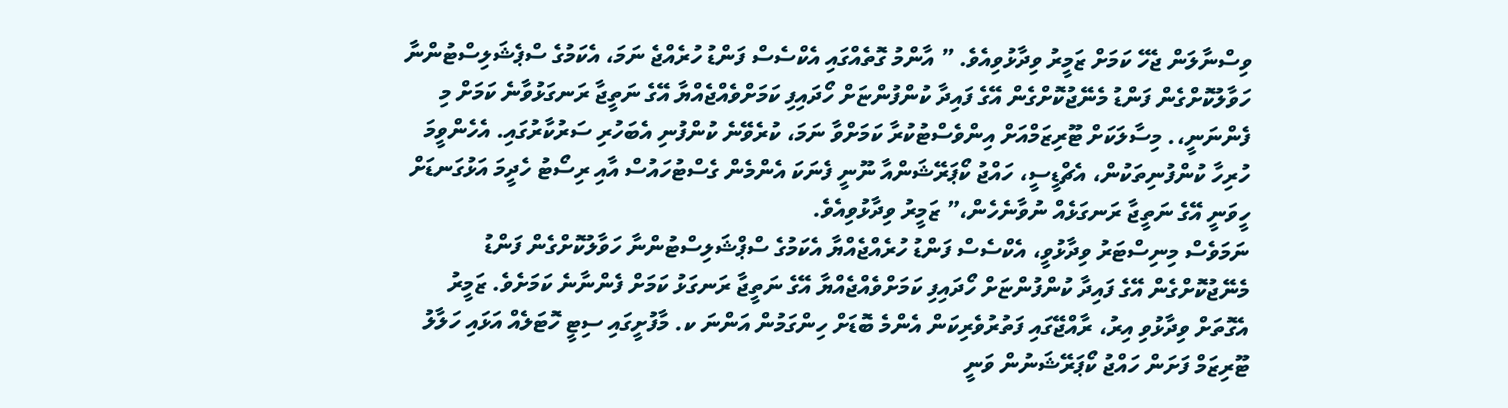ވިސްނާލަން ޖެހޭ ކަމަށް ޒަމީރު ވިދާޅުވިއެވެ. ” އާންމު ގޮތެއްގައި އެކްސެސް ފަންޑު ހުރެއްޖެ ނަމަ، އެކަމުގެ ސްޕެޝަލިސްޓުންނާ ހަވާލުކޮށްގެން ފަންޑު މެނޭޖުކޮށްގެން އޭގެ ފައިދާ ކުންފުންޏަށް ހޯދައިފި ކަމަށްވެއްޖެއްޔާ އޭގެ ނަތީޖާ ރަނގަޅުވާނެ ކަމަށް މި ފެންނަނީ،. މިސާލަކަށް ޓޫރިޒަމްއަށް އިންވެސްޓުކުރާ ކަމަށްވާ ނަމަ، ކުރެވޭނެ ކުންފުނި އެބަހުރި ސަރުކާރުގައި. އެހެންވީމަ ހުރިހާ ކުންފުނިތަކުން، އެޗްޑީސީ، ހައްޖު ކޯޕަރޭޝަންއާ ނޫނީ ފެނަކަ އެންމެން ގެސްޓުހައުސް އާއި ރިސޯޓު ހެދީމަ އަޅުގަނޑަށް ހީވަނީ އޭގެ ނަތީޖާ ރަނގަޅެއް ނުވާނެހެން،” ޒަމީރު ވިދާޅުވިއެވެ.
ނަމަވެސް މިނިސްޓަރު ވިދާޅުވީ، އެކްސެސް ފަންޑު ހުރެއްޖެއްޔާ އެކަމުގެ ސްޕްޝަލިސްޓުންނާ ހަވާލުކޮށްގެން ފަންޑު މެނޭޖުކޮށްގެން އޭގެ ފައިދާ ކުންފުންޏަށް ހޯދައިފި ކަމަށްވެއްޖެއްޔާ އޭގެ ނަތީޖާ ރަނގަޅު ކަމަށް ފެންނާނެ ކަމަށެވެ. ޒަމީރު އެގޮތަށް ވިދާޅުވި އިރު، ރާއްޖޭގައި ފަތުރުވެރިކަން އެންމެ ބޮޑަށް ހިންގަމުން އަންނަ ކ. މާފުށީގައި ސިޓީ ހޮޓަލެއް އަޅައި ހަލާލު ޓޫރިޒަމް ފަށަން ހައްޖު ކޯޕަރޭޝަނުން ވަނީ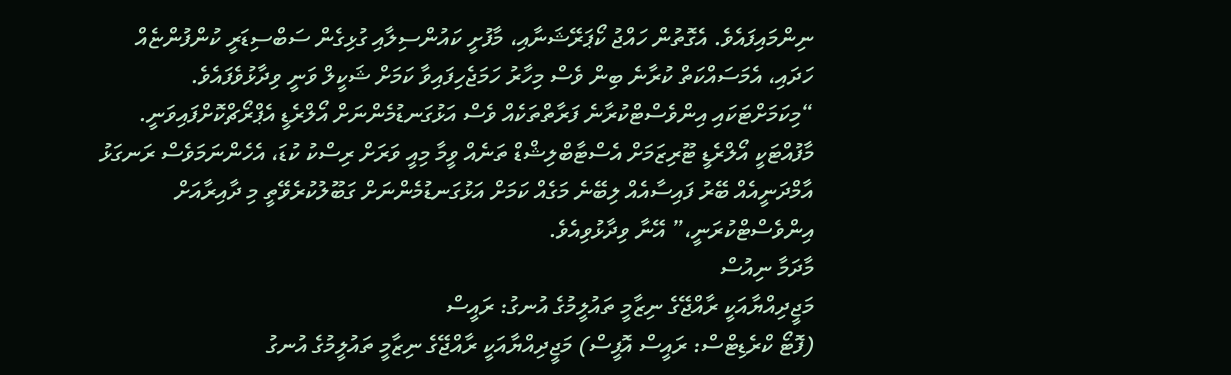ނިންމައިފައެވެ. އެގޮތުން ހައްޖު ކޯޕަރޭޝަނާއި، މާފުށީ ކައުންސިލާއި ގުޅިގެން ސަބްސިޑަރީ ކުންފުންޏެއް ހަދައި، އެމަސައްކަތް ކުރާނެ ބިން ވެސް މިހާރު ހަމަޖެހިފައިވާ ކަމަށް ޝަކީލް ވަނީ ވިދާޅުވެފައެވެ.
“މިކަމަށްޓަކައި އިންވެސްޓްކުރާނެ ފަރާތްތަކެއް ވެސް އަޅުގަނޑުމެންނަށް އޯލްރެޑީ އެޕްރޯޗްކޮށްފައިވަނީ. މާފުއްޓަކީ އޯލްރެޑީ ޓޫރިޒަމަށް އެސްޓާބްލިޝްޑް ތަނެއް ވީމާ މިއީ ވަރަށް ރިސްކު ކުޑަ، އެހެންނަމަވެސް ރަނގަޅު އާމްދަނީއެއް ބޭރު ފައިސާއެއް ލިބޭނެ މަގެއް ކަމަށް އަޅުގަނޑުމެންނަށް ގަބޫލުކުރެވޭތީ މި ދާއިރާއަށް އިންވެސްޓްކުރަނީ،” އޭނާ ވިދާޅުވިއެވެ.
މާދަމާ ނިއުސް
މަޖީދިއްޔާއަކީ ރާއްޖޭގެ ނިޒާމީ ތައުލީމުގެ އުނގު: ރައީސް
(ފޮޓޯ ކްރެޑިޓްސް: ރައީސް އޮފީސް) މަޖީދިއްޔާއަކީ ރާއްޖޭގެ ނިޒާމީ ތައުލީމުގެ އުނގު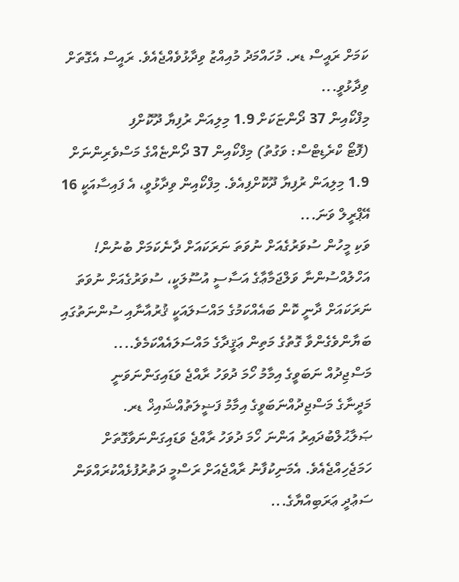ކަމަށް ރައީސް ޑރ. މުހައްމަދު މުއިއްޒު ވިދާޅުވެއްޖެއެވެ. ރައީސް އެގޮތަށް ވިދާޅުވީ...
މިފްކޯއިން 37 ދޯންޏަކަށް 1.9 މިލިއަން ރުފިޔާ ދޫކޮށްފި
(ފޮޓޯ ކްރެޑިޓްސް: ވަގުތު) މިފްކޯއިން 37 ދޯންޏެއްގެ މަސްވެރިންނަށް 1.9 މިލިއަން ރުފިޔާ ދޫކޮށްފިއެވެ. މިފްކޯއިން ވިދާޅުވީ، އެ ފައިސާއަކީ 16 އޭޕްރީލް ވަނަ...
ވަކި މީހުން ސުވަރުގެއަށް ނުވަތަ ނަރަކައަށް ދާނެކަމަށް ބުނުން!
އަހްލުއްސުންނާ ވަލްޖަމާޢާގެ އަސާސީ އުސޫލަކީ، ސުވަރުގެއަށް ނުވަތަ ނަރަކައަށް ދާނީ ކޮން ބައެއްކަމުގެ މައްސަލައަކީ ޤުރުއާނާއި ސުންނަތުގައި ބަޔާންވެގެންވާ ގޮތުގެ މަތިން ޢަޤީދާގެ މައްސަލައެއްކަމެވެ....
މަސްޖިދުއް ނަބަވީގެ އިމާމު ހޯމަ ދުވަހު ރާއްޖެ ވަޑައިގަންނަވަނީ
މަދީނާގެ މަސްޖިދުއްނަބަވީގެ އިމާމު ފަޟީލަތުއްޝައިޚް ޑރ. ޞަލާޙުލްބުދައިރު އަންނަ ހޯމަ ދުވަހު ރާއްޖެ ވަޑައިގަންނަވާގޮތަށް ހަމަޖެހިއްޖެއެވެ. އެމަނިކުފާނު ރާއްޖެއަށް ރަސްމީ ދަތުރުފުޅެއްކުރައްވަން ސަޢުދީ ޢަރަބިއްޔާގެ...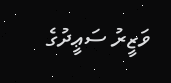ވަޒީރު ސަޢީދުގެ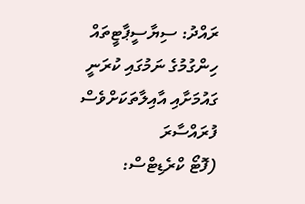ރައްދު: ސިޔާސީޕާޓީތައް ހިންގުމުގެ ނަމުގައި ކުރަނީ ގައުމަށާއި އާއިލާތަކަށްވެސް ފުރައްސާރަ
(ފޮޓޯ ކްރެޑިޓްސް: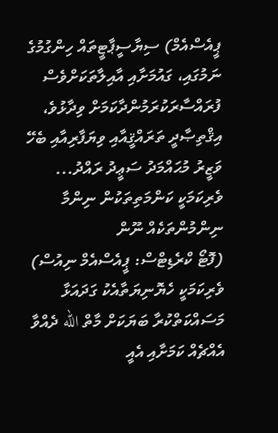ޕީއެސްއެމް) ސިޔާސީޕާޓީތައް ހިންގުމުގެ ނަމުގައި، ގައުމަށާއި އާއިލާތަކަށްވެސް ފުރައްސާރަކުރަމުންދާކަމަށް ވިދާޅުވެ، އިޤްތިޞާދީ ތަރައްޤީއާއި ވިޔަފާރިއާއި ބެހޭ ވަޒީރު މުޙައްމަދު ސަޢީދު ރައްދު...
ވެރިކަމަކީ ކަންމަތިތަކުން ނިންމާ ނިންމުންތަކެއް ނޫން
(ފޮޓޯ ކްރެޑިޓްސް: ޕީއެސްއެމް ނިއުސް) ވެރިކަމަކީ ހެޔޮނިޔަތާއެކު ގަދައަޅާ މަސައްކަތްކުރާ ބަޔަކަށް މާތް الله ދެއްވާ އެއްޗެއް ކަމަށާއި އެއީ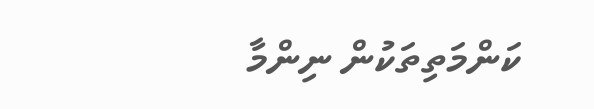ކަންމަތިތަކުން ނިންމާ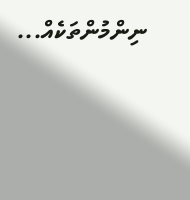ނިންމުންތަކެއް...